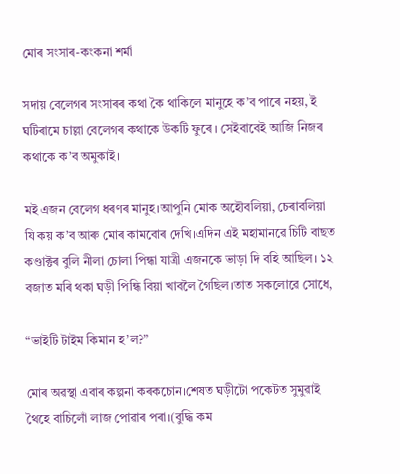মোৰ সংসাৰ-কংকনা শৰ্মা

সদায় বেলেগৰ সংসাৰৰ কথা কৈ থাকিলে মানুহে ক’ব পাৰে নহয়, ই ঘটিৰামে চাল্লা বেলেগৰ কথাকে উকটি ফুৰে । সেইবাবেই আজি নিজৰ কথাকে ক’ব অমুকাই।

মই এজন বেলেগ ধৰণৰ মানুহ।আপুনি মোক অহৌবলিয়া, চেৰাবলিয়া যি কয় ক’ব আৰু মোৰ কামবোৰ দেখি।এদিন এই মহামানৱে চিটি বাছত কণ্ডাক্টৰ বুলি নীলা চোলা পিন্ধা যাত্রী এজনকে ভাড়া দি বহি আছিল। ১২ বজাত মৰি থকা ঘড়ী পিন্ধি বিয়া খাবলৈ গৈছিল।তাত সকলোৱে সোধে,

“ভাইটি টাইম কিমান হ’ল?”

মোৰ অৱস্থা এবাৰ কল্পনা কৰকচোন।শেষত ঘড়ীটো পকেটত সুমুৱাই থৈহে বাচিলোঁ লাজ পোৱাৰ পৰা।(বুদ্ধি কম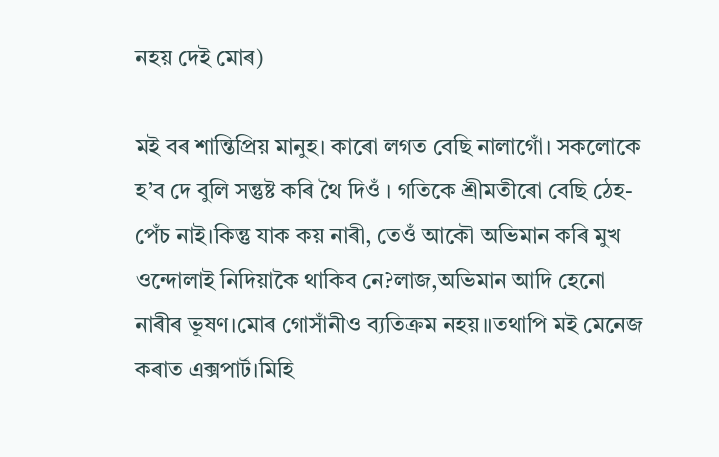নহয় দেই মোৰ)

মই বৰ শান্তিপ্ৰিয় মানুহ। কাৰো লগত বেছি নালাগোঁ। সকলোকে হ’ব দে বুলি সন্তুষ্ট কৰি থৈ দিওঁ । গতিকে শ্ৰীমতীৰো বেছি ঠেহ-পেঁচ নাই।কিন্তু যাক কয় নাৰী, তেওঁ আকৌ অভিমান কৰি মুখ ওন্দোলাই নিদিয়াকৈ থাকিব নে?লাজ,অভিমান আদি হেনো নাৰীৰ ভূষণ।মোৰ গোসাঁনীও ব্যতিক্রম নহয়॥তথাপি মই মেনেজ কৰাত এক্সপাৰ্ট।মিহি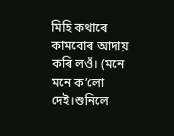মিহি কথাৰে কামবোৰ আদায় কৰি লওঁ। (মনে মনে ক’লো দেই।শুনিলে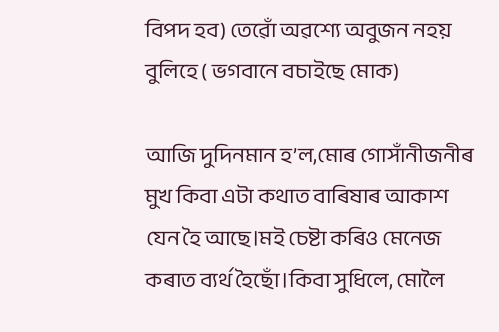বিপদ হব) তেৱোঁ অৱশ্যে অবুজন নহয় বুলিহে ( ভগবানে বচাইছে মোক)

আজি দুদিনমান হ’ল,মোৰ গোসাঁনীজনীৰ মুখ কিবা এটা কথাত বাৰিষাৰ আকাশ যেন হৈ আছে।মই চেষ্টা কৰিও মেনেজ কৰাত ব্যৰ্থ হৈছোঁ।কিবা সুধিলে, মোলৈ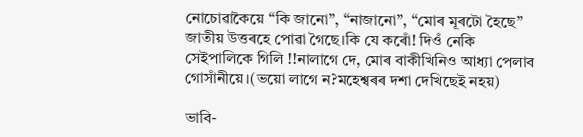নোচোৱাকৈয়ে “কি জানো”, “নাজানো”, “মোৰ মূৰটো হৈছে” জাতীয় উত্তৰহে পোৱা গৈছে।কি যে কৰোঁ! দিওঁ নেকি সেইপালিকে গিলি !!নালাগে দে, মোৰ বাকীখিনিও আধ্যা পেলাব গোসাঁনীয়ে।(ভয়ো লাগে ন?মহেশ্বৰৰ দশা দেখিছেই নহয়)

ভাবি-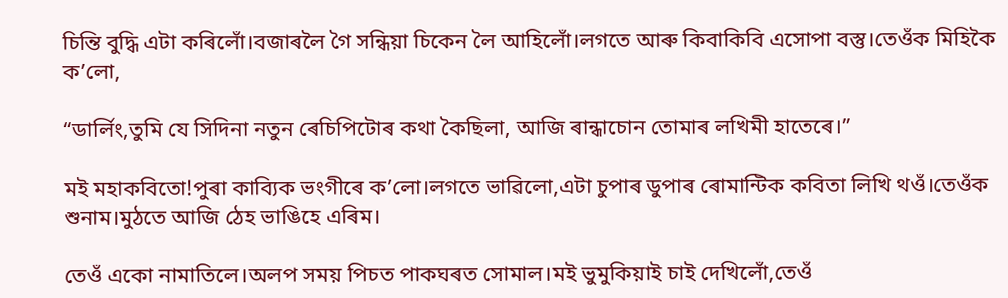চিন্তি বুদ্ধি এটা কৰিলোঁ।বজাৰলৈ গৈ সন্ধিয়া চিকেন লৈ আহিলোঁ।লগতে আৰু কিবাকিবি এসোপা বস্তু।তেওঁক মিহিকৈ ক’লো,

“ডাৰ্লিং,তুমি যে সিদিনা নতুন ৰেচিপিটোৰ কথা কৈছিলা, আজি ৰান্ধাচোন তোমাৰ লখিমী হাতেৰে।”

মই মহাকবিতো!পুৰা কাব্যিক ভংগীৰে ক’লো।লগতে ভাৱিলো,এটা চুপাৰ ডুপাৰ ৰোমান্টিক কবিতা লিখি থওঁ।তেওঁক শুনাম।মুঠতে আজি ঠেহ ভাঙিহে এৰিম।

তেওঁ একো নামাতিলে।অলপ সময় পিচত পাকঘৰত সোমাল।মই ভুমুকিয়াই চাই দেখিলোঁ,তেওঁ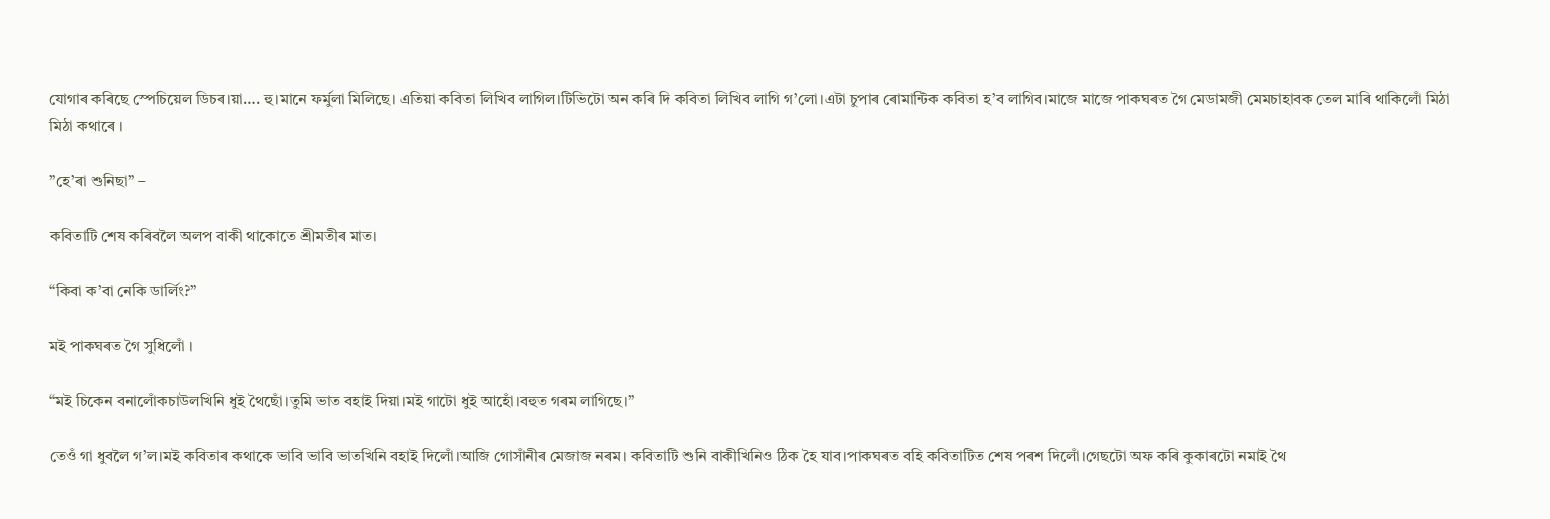যোগাৰ কৰিছে স্পেচিয়েল ডিচৰ।য়া…. হু।মানে ফৰ্মুলা মিলিছে। এতিয়া কবিতা লিখিব লাগিল।টিভিটো অন কৰি দি কবিতা লিখিব লাগি গ’লো।এটা চুপাৰ ৰোমান্টিক কবিতা হ’ব লাগিব।মাজে মাজে পাকঘৰত গৈ মেডামজী মেমচাহাবক তেল মাৰি থাকিলোঁ মিঠা মিঠা কথাৰে ।

”হে’ৰা শুনিছা” –

কবিতাটি শেষ কৰিবলৈ অলপ বাকী থাকোতে শ্ৰীমতীৰ মাত।

“কিবা ক’বা নেকি ডাৰ্লিং?”

মই পাকঘৰত গৈ সুধিলোঁ ।

“মই চিকেন বনালোঁকচাউলখিনি ধুই থৈছোঁ।তুমি ভাত বহাই দিয়া।মই গাটো ধুই আহোঁ।বহুত গৰম লাগিছে।”

তেওঁ গা ধুবলৈ গ’ল।মই কবিতাৰ কথাকে ভাবি ভাবি ভাতখিনি বহাই দিলোঁ।আজি গোসাঁনীৰ মেজাজ নৰম। কবিতাটি শুনি বাকীখিনিও ঠিক হৈ যাব।পাকঘৰত বহি কবিতাটিত শেষ পৰশ দিলোঁ।গেছটো অফ কৰি কুকাৰটো নমাই থৈ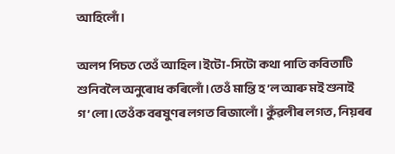আহিলোঁ।

অলপ পিচত তেওঁ আহিল।ইটো-সিটো কথা পাতি কবিতাটি শুনিবলৈ অনুৰোধ কৰিলোঁ।তেওঁ মান্তি হ’ল আৰু মই শুনাই গ’লো।তেওঁক বৰষুণৰ লগত ৰিজালোঁ। কুঁৱলীৰ লগত, নিয়ৰৰ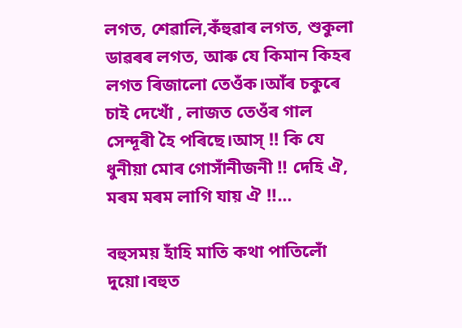লগত, শেৱালি,কঁহুৱাৰ লগত, শুকুলা ডাৱৰৰ লগত, আৰু যে কিমান কিহৰ লগত ৰিজালো তেওঁক।আঁৰ চকুৰে চাই দেখোঁ , লাজত তেওঁৰ গাল সেন্দূৰী হৈ পৰিছে।আস্ !! কি যে ধুনীয়া মোৰ গোসাঁনীজনী !! দেহি ঐ, মৰম মৰম লাগি যায় ঐ !!…

বহুসময় হাঁহি মাতি কথা পাতিলোঁ দুয়ো।বহুত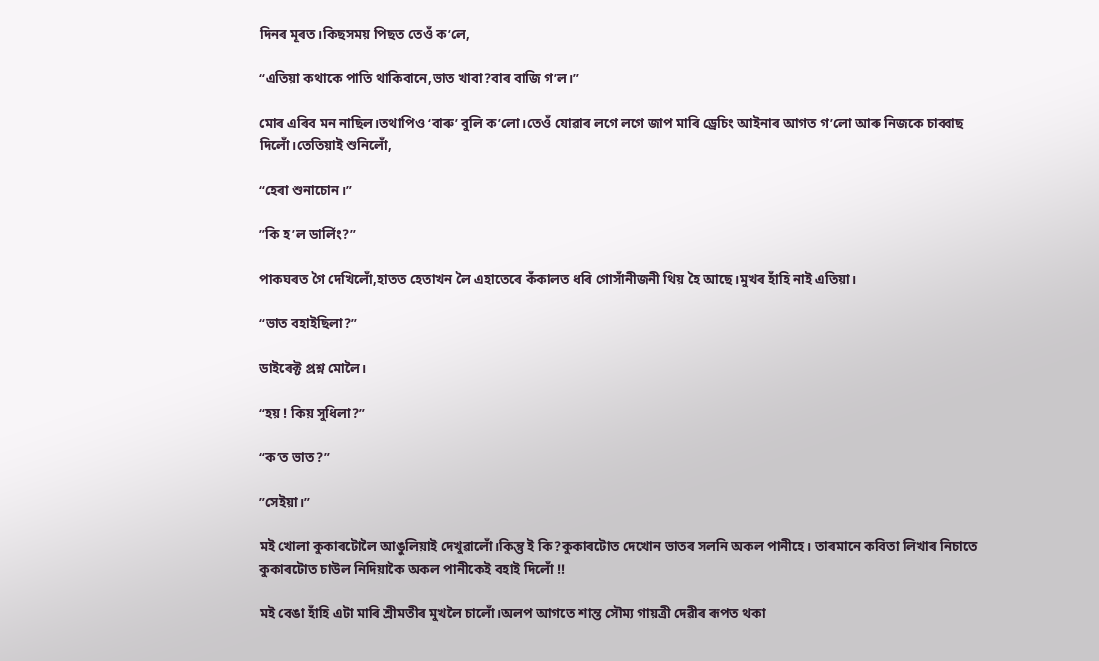দিনৰ মূৰত।কিছসময় পিছত তেওঁ ক’লে,

“এতিয়া কথাকে পাতি থাকিবানে,ভাত খাবা?বাৰ বাজি গ’ল।”

মোৰ এৰিব মন নাছিল।তথাপিও ‘বাৰু’ বুলি ক’লো।তেওঁ যোৱাৰ লগে লগে জাপ মাৰি ড্ৰেচিং আইনাৰ আগত গ’লো আৰু নিজকে চাব্বাছ দিলোঁ।তেতিয়াই শুনিলোঁ,

“হেৰা শুনাচোন।”

”কি হ’ল ডাৰ্লিং?”

পাকঘৰত গৈ দেখিলোঁ,হাতত হেতাখন লৈ এহাতেৰে কঁকালত ধৰি গোসাঁনীজনী থিয় হৈ আছে।মুখৰ হাঁহি নাই এতিয়া।

“ভাত বহাইছিলা?”

ডাইৰেক্ট প্ৰশ্ন মোলৈ।

“হয় ! কিয় সুধিলা?”

“ক’ত ভাত?”

”সেইয়া।”

মই খোলা কুকাৰটোলৈ আঙুলিয়াই দেখুৱালোঁ।কিন্তু ই কি?কুকাৰটোত দেখোন ভাতৰ সলনি অকল পানীহে। তাৰমানে কবিতা লিখাৰ নিচাতে কুকাৰটোত চাউল নিদিয়াকৈ অকল পানীকেই বহাই দিলোঁ !!

মই বেঙা হাঁহি এটা মাৰি শ্ৰীমতীৰ মুখলৈ চালোঁ।অলপ আগতে শান্ত সৌম্য গায়ত্ৰী দেৱীৰ ৰূপত থকা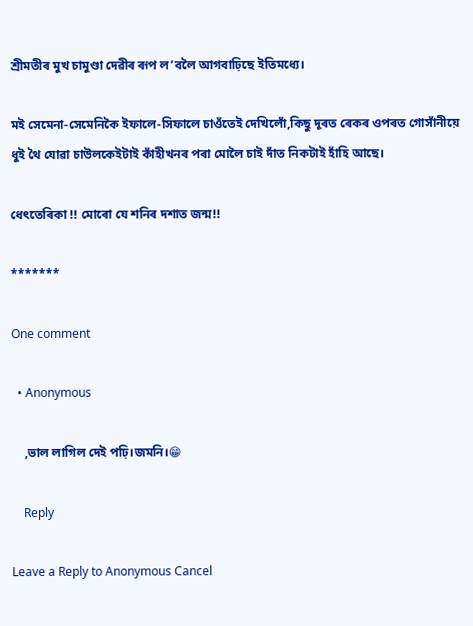শ্ৰীমতীৰ মুখ চামুণ্ডা দেৱীৰ ৰূপ ল’বলৈ আগবাঢ়িছে ইতিমধ্যে।

মই সেমেনা-সেমেনিকৈ ইফালে-সিফালে চাওঁতেই দেখিলোঁ,কিছু দূৰত ৰেকৰ ওপৰত গোসাঁনীয়ে ধুই থৈ যোৱা চাউলকেইটাই কাঁহীখনৰ পৰা মোলৈ চাই দাঁত নিকটাই হাঁহি আছে।

ধেৎতেৰিকা !! মোৰো যে শনিৰ দশাত জন্ম!!

*******

One comment

  • Anonymous

    ,ভাল লাগিল দেই পঢ়ি।জমনি।😁

    Reply

Leave a Reply to Anonymous Cancel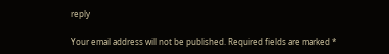reply

Your email address will not be published. Required fields are marked *